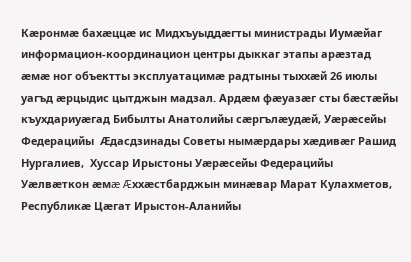Кæронмæ бахæццæ ис Мидхъуыддæгты министрады Иумæйаг информацион-координацион центры дыккаг этапы арæзтад æмæ ног объектты эксплуатацимæ радтыны тыххæй 26 июлы уагъд æрцыдис цытджын мадзал. Ардæм фæуазæг сты бæстæйы къухдариуæгад Бибылты Анатолийы сæргълæудæй, Уæрæсейы Федерацийы  Æдасдзинады Советы нымæрдары хæдивæг Рашид Нургалиев,  Хуссар Ирыстоны Уæрæсейы Федерацийы Уæлвæткон æмæ Æххæстбарджын минæвар Марат Кулахметов, Республикæ Цæгат Ирыстон-Аланийы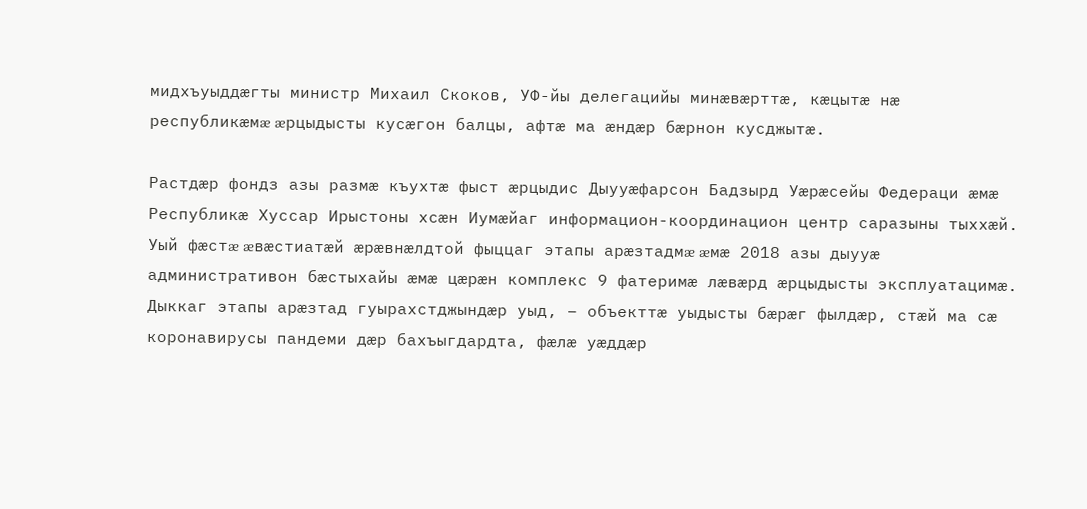мидхъуыддæгты министр Михаил Скоков, УФ-йы делегацийы минæвæрттæ, кæцытæ нæ республикæмæ æрцыдысты кусæгон балцы, афтæ ма æндæр бæрнон кусджытæ.

Растдæр фондз азы размæ къухтæ фыст æрцыдис Дыууæфарсон Бадзырд Уæрæсейы Федераци æмæ Республикæ Хуссар Ирыстоны хсæн Иумæйаг информацион-координацион центр саразыны тыххæй. Уый фæстæ æвæстиатæй æрæвнæлдтой фыццаг этапы арæзтадмæ æмæ 2018 азы дыууæ административон бæстыхайы æмæ цæрæн комплекс 9 фатеримæ лæвæрд æрцыдысты эксплуатацимæ. Дыккаг этапы арæзтад гуырахстджындæр уыд, – объекттæ уыдысты бæрæг фылдæр, стæй ма сæ коронавирусы пандеми дæр бахъыгдардта, фæлæ уæддæр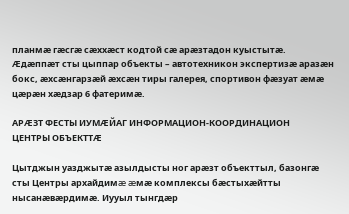планмæ гæсгæ сæххæст кодтой сæ арæзтадон куыстытæ. Æдæппæт сты цыппар объекты – автотехникон экспертизæ аразæн бокс, æхсæнгарзæй æхсæн тиры галерея, спортивон фæзуат æмæ цæрæн хæдзар 6 фатеримæ.

АРÆЗТ ФЕСТЫ ИУМÆЙАГ ИНФОРМАЦИОН-КООРДИНАЦИОН
ЦЕНТРЫ ОБЪЕКТТÆ

Цытджын уазджытæ азылдысты ног арæзт объекттыл, базонгæ сты Центры архайдимæ æмæ комплексы бæстыхæйтты нысанæвæрдимæ. Иууыл тынгдæр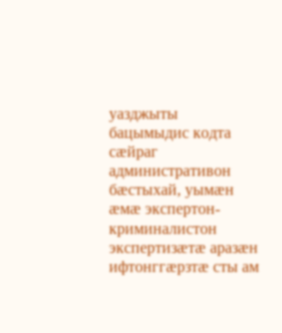уазджыты бацымыдис кодта сæйраг административон бæстыхай, уымæн æмæ экспертон-криминалистон экспертизæтæ аразæн ифтонггæрзтæ сты ам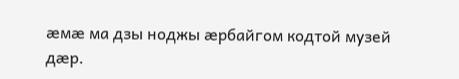æмæ ма дзы ноджы æрбайгом кодтой музей дæр.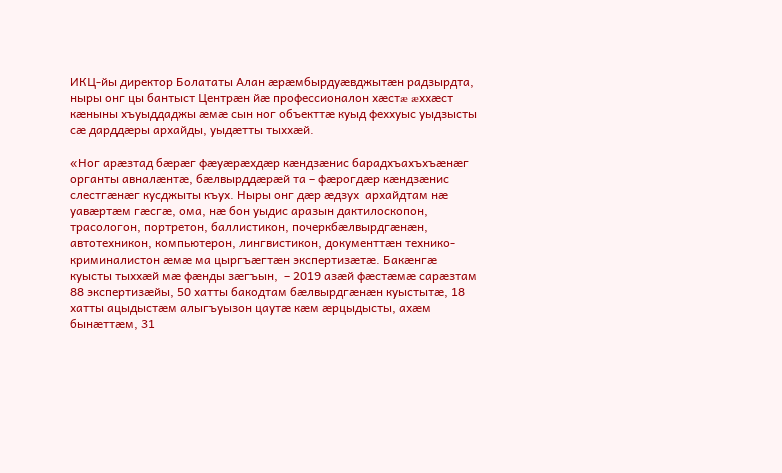ИКЦ-йы директор Болататы Алан æрæмбырдуæвджытæн радзырдта, ныры онг цы бантыст Центрæн йæ профессионалон хæстæ æххæст кæныны хъуыддаджы æмæ сын ног объекттæ куыд феххуыс уыдзысты сæ дарддæры архайды, уыдæтты тыххæй.

«Ног арæзтад бæрæг фæуæрæхдæр кæндзæнис барадхъахъхъæнæг органты авналæнтæ, бæлвырддæрæй та – фæрогдæр кæндзæнис слестгæнæг кусджыты къух. Ныры онг дæр æдзух  архайдтам нæ уавæртæм гæсгæ, ома, нæ бон уыдис аразын дактилоскопон, трасологон, портретон, баллистикон, почеркбæлвырдгæнæн, автотехникон, компьютерон, лингвистикон, документтæн технико-криминалистон æмæ ма цыргъæгтæн экспертизæтæ. Бакæнгæ куысты тыххæй мæ фæнды зæгъын,  – 2019 азæй фæстæмæ сарæзтам 88 экспертизæйы, 50 хатты бакодтам бæлвырдгæнæн куыстытæ, 18 хатты ацыдыстæм алыгъуызон цаутæ кæм æрцыдысты, ахæм бынæттæм, 31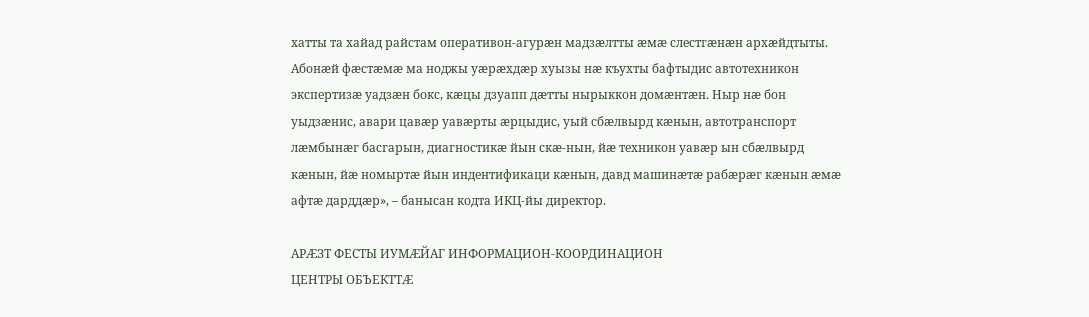хатты та хайад райстам оперативон-агурæн мадзæлтты æмæ слестгæнæн архæйдтыты. Абонæй фæстæмæ ма ноджы уæрæхдæр хуызы нæ къухты бафтыдис автотехникон экспертизæ уадзæн бокс, кæцы дзуапп дæтты нырыккон домæнтæн. Ныр нæ бон уыдзæнис, авари цавæр уавæрты æрцыдис, уый сбæлвырд кæнын, автотранспорт лæмбынæг басгарын, диагностикæ йын скæ-нын, йæ техникон уавæр ын сбæлвырд кæнын, йæ номыртæ йын индентификаци кæнын, давд машинæтæ рабæрæг кæнын æмæ афтæ дарддæр», – банысан кодта ИКЦ-йы директор.

АРÆЗТ ФЕСТЫ ИУМÆЙАГ ИНФОРМАЦИОН-КООРДИНАЦИОН
ЦЕНТРЫ ОБЪЕКТТÆ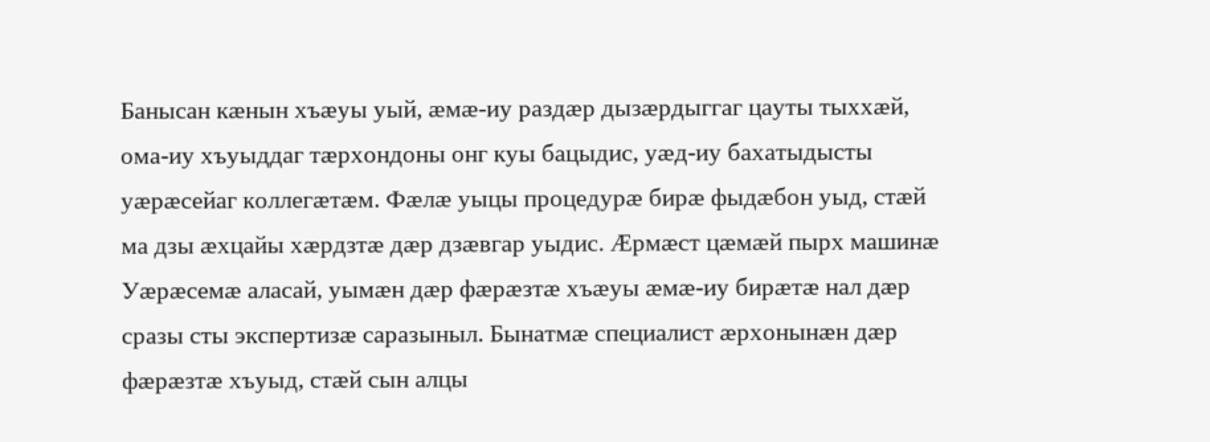Банысан кæнын хъæуы уый, æмæ-иу раздæр дызæрдыггаг цауты тыххæй, ома-иу хъуыддаг тæрхондоны онг куы бацыдис, уæд-иу бахатыдысты уæрæсейаг коллегæтæм. Фæлæ уыцы процедурæ бирæ фыдæбон уыд, стæй ма дзы æхцайы хæрдзтæ дæр дзæвгар уыдис. Æрмæст цæмæй пырх машинæ Уæрæсемæ аласай, уымæн дæр фæрæзтæ хъæуы æмæ-иу бирæтæ нал дæр сразы сты экспертизæ саразыныл. Бынатмæ специалист æрхонынæн дæр фæрæзтæ хъуыд, стæй сын алцы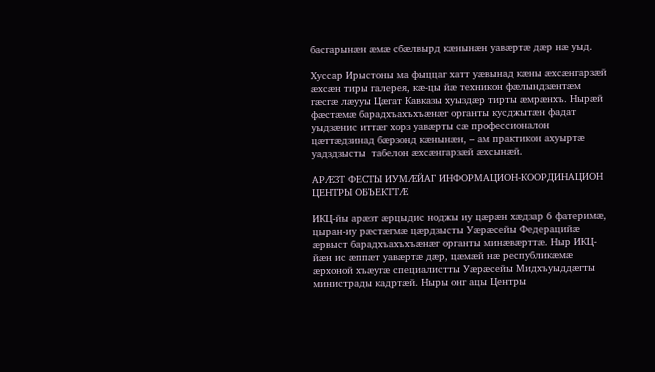басгарынæн æмæ сбæлвырд кæнынæн уавæртæ дæр нæ уыд.

Хуссар Ирыстоны ма фыццаг хатт уæвынад кæны æхсæнгарзæй æхсæн тиры галерея, кæ-цы йæ техникон фæлындзæнтæм гæсгæ лæууы Цæгат Кавказы хуыздæр тирты æмрæнхъ. Нырæй фæстæмæ барадхъахъхъæнæг органты кусджытæн фадат уыдзæнис иттæг хорз уавæрты сæ профессионалон цæттæдзинад бæрзонд кæнынæн, – ам практикон ахуыртæ уадздзысты  табелон æхсæнгарзæй æхсынæй.

АРÆЗТ ФЕСТЫ ИУМÆЙАГ ИНФОРМАЦИОН-КООРДИНАЦИОН
ЦЕНТРЫ ОБЪЕКТТÆ

ИКЦ-йы арæзт æрцыдис ноджы иу цæрæн хæдзар 6 фатеримæ, цыран-иу рæстæгмæ цæрдзысты Уæрæсейы Федерацийæ æрвыст барадхъахъхъæнæг органты минæвæрттæ. Ныр ИКЦ-йæн ис æппæт уавæртæ дæр, цæмæй нæ республикæмæ æрхоной хъæугæ специалистты Уæрæсейы Мидхъуыддæгты министрады кадртæй. Ныры онг ацы Центры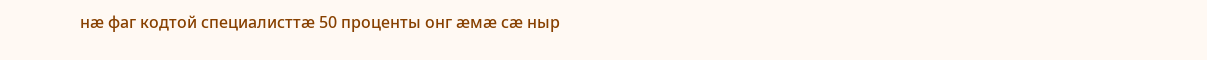нæ фаг кодтой специалисттæ 50 проценты онг æмæ сæ ныр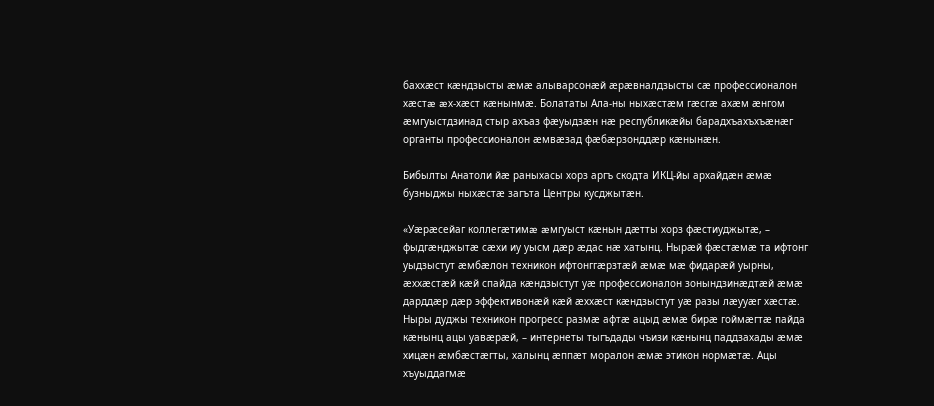баххæст кæндзысты æмæ алыварсонæй æрæвналдзысты сæ профессионалон хæстæ æх-хæст кæнынмæ. Болататы Ала-ны ныхæстæм гæсгæ ахæм æнгом æмгуыстдзинад стыр ахъаз фæуыдзæн нæ республикæйы барадхъахъхъæнæг органты профессионалон æмвæзад фæбæрзонддæр кæнынæн.

Бибылты Анатоли йæ раныхасы хорз аргъ скодта ИКЦ-йы архайдæн æмæ бузныджы ныхæстæ загъта Центры кусджытæн.

«Уæрæсейаг коллегæтимæ æмгуыст кæнын дæтты хорз фæстиуджытæ, – фыдгæнджытæ сæхи иу уысм дæр æдас нæ хатынц. Нырæй фæстæмæ та ифтонг уыдзыстут æмбæлон техникон ифтонггæрзтæй æмæ мæ фидарæй уырны, æххæстæй кæй спайда кæндзыстут уæ профессионалон зонындзинæдтæй æмæ дарддæр дæр эффективонæй кæй æххæст кæндзыстут уæ разы лæууæг хæстæ. Ныры дуджы техникон прогресс размæ афтæ ацыд æмæ бирæ гоймæгтæ пайда кæнынц ацы уавæрæй, – интернеты тыгъдады чъизи кæнынц паддзахады æмæ хицæн æмбæстæгты, халынц æппæт моралон æмæ этикон нормæтæ. Ацы хъуыддагмæ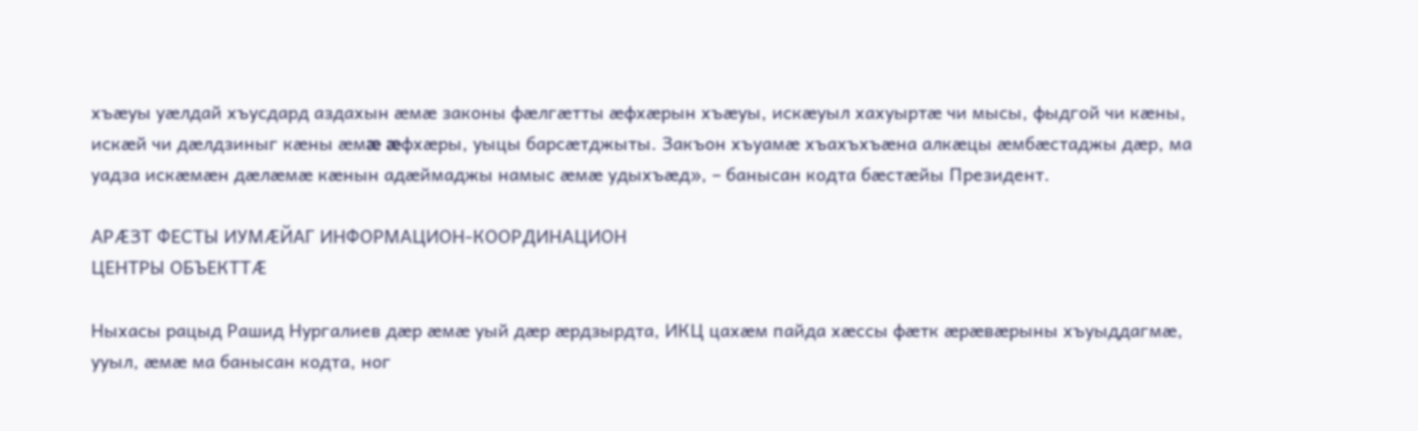хъæуы уæлдай хъусдард аздахын æмæ законы фæлгæтты æфхæрын хъæуы, искæуыл хахуыртæ чи мысы, фыдгой чи кæны, искæй чи дæлдзиныг кæны æмæ æфхæры, уыцы барсæтджыты. Закъон хъуамæ хъахъхъæна алкæцы æмбæстаджы дæр, ма уадза искæмæн дæлæмæ кæнын адæймаджы намыс æмæ удыхъæд», – банысан кодта бæстæйы Президент.

АРÆЗТ ФЕСТЫ ИУМÆЙАГ ИНФОРМАЦИОН-КООРДИНАЦИОН
ЦЕНТРЫ ОБЪЕКТТÆ

Ныхасы рацыд Рашид Нургалиев дæр æмæ уый дæр æрдзырдта, ИКЦ цахæм пайда хæссы фæтк æрæвæрыны хъуыддагмæ, ууыл, æмæ ма банысан кодта, ног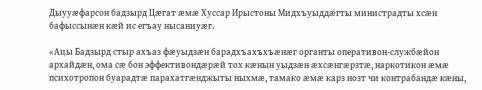Дыууæфарсон бадзырд Цæгат æмæ Хуссар Ирыстоны Мидхъуыддæгты министрадты хсæн бафыссынæн кæй ис егъау нысаниуæг.

«Ацы Бадзырд стыр ахъаз фæуыдзæн барадхъахъхъæнæг органты оперативон-службæйон архайдæн, ома сæ бон эффективондæрæй тох кæнын уыдзæн æхсæнгæрзтæ, наркотикон æмæ психотропон буарадтæ парахатгæнджыты ныхмæ, тамако æмæ карз нозт чи контрабандæ кæны,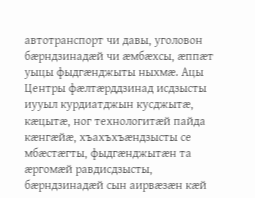автотранспорт чи давы, уголовон бæрндзинадæй чи æмбæхсы, æппæт уыцы фыдгæнджыты ныхмæ. Ацы Центры фæлтæрддзинад исдзысты иууыл курдиатджын кусджытæ, кæцытæ, ног технологитæй пайда кæнгæйæ, хъахъхъæндзысты се мбæстæгты, фыдгæнджытæн та æргомæй равдисдзысты, бæрндзинадæй сын аирвæзæн кæй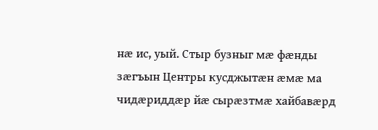нæ ис, уый. Стыр бузныг мæ фæнды зæгъын Центры кусджытæн æмæ ма чидæриддæр йæ сырæзтмæ хайбавæрд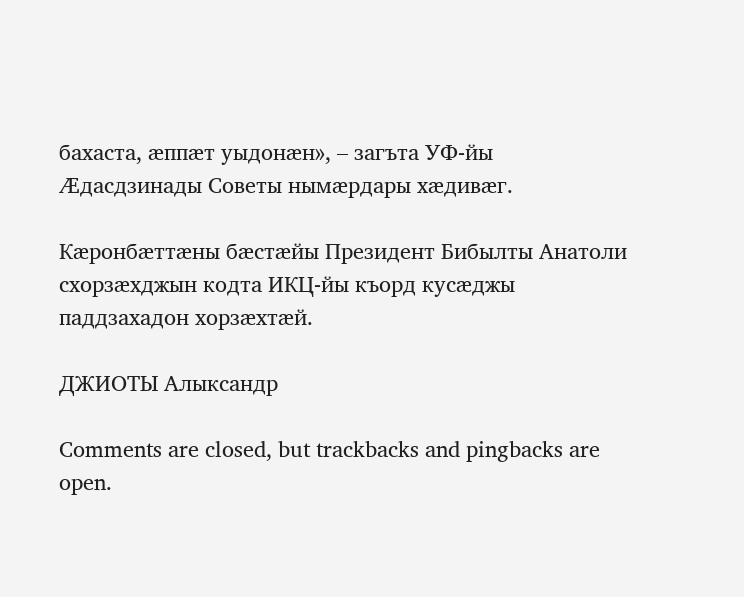бахаста, æппæт уыдонæн», – загъта УФ-йы Æдасдзинады Советы нымæрдары хæдивæг.

Кæронбæттæны бæстæйы Президент Бибылты Анатоли схорзæхджын кодта ИКЦ-йы къорд кусæджы паддзахадон хорзæхтæй.

ДЖИОТЫ Алыксандр

Comments are closed, but trackbacks and pingbacks are open.